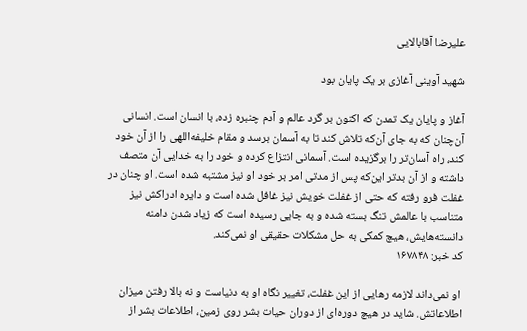علیرضا آقابالایی

شهید آوینی آغازی بر یک پایان بود

آغاز و پایان یک تمدن که اکنون بر گرد عالم و آدم چنبره زده، با انسان است. انسانی آن‌چنان که به جای آن‌که تلاش کند تا به آسمان برسد و مقام خلیفه‌اللهی را از آن خود کند، راه آسان‌تر را برگزیده است. آسمانی انتزاع کرده و خود را به خدایی آن متصف داشته و از آن بدتر این‌که پس از مدتی امر بر خود او نیز مشتبه شده است. او چنان در غفلت فرو رفته که حتی از غفلت خویش نیز غافل شده است و دایره ادراکش نیز متناسب با عالمش تنگ بسته شده و به جایی رسیده است که زیاد شدن دامنه دانسته‌هایش، هیچ کمکی به حل مشکلات حقیقی او نمی‌کند.
کد خبر: ۱۶۷۸۴۸

 او نمی‌داند لازمه رهایی از این غفلت، تغییر نگاه او به دنیاست و نه بالا رفتن میزان اطلاعاتش. شاید در هیچ دوره‌ای از دوران حیات بشر روی زمین، اطلاعات بشر از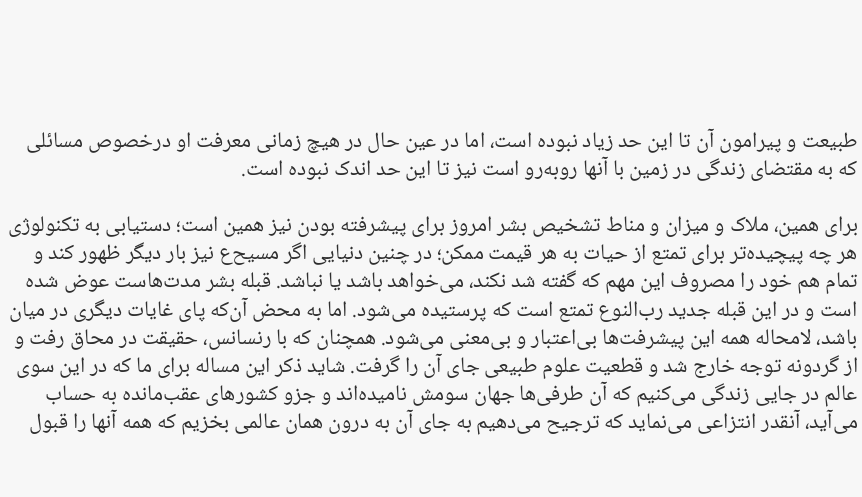طبیعت و پیرامون آن تا این حد زیاد نبوده است، اما در عین حال در هیچ زمانی معرفت او درخصوص مسائلی که به مقتضای زندگی در زمین با آنها روبه‌رو است نیز تا این حد اندک نبوده است.

برای همین، ملاک و میزان و مناط تشخیص بشر امروز برای پیشرفته بودن نیز همین است؛ دستیابی به تکنولوژی هر چه پیچیده‌تر برای تمتع از حیات به هر قیمت ممکن؛ در چنین دنیایی اگر مسیح‌ع نیز بار دیگر ظهور کند و تمام هم خود را مصروف این مهم که گفته شد نکند، می‌خواهد باشد یا نباشد. قبله بشر مدت‌هاست عوض شده است و در این قبله جدید رب‌النوع تمتع است که پرستیده می‌شود. اما به محض آن‌که پای غایات دیگری در میان باشد، لامحاله همه این پیشرفت‌ها بی‌اعتبار و بی‌معنی می‌شود. همچنان که با رنسانس، حقیقت در محاق رفت و از گردونه توجه خارج شد و قطعیت علوم طبیعی جای آن را گرفت. شاید ذکر این مساله برای ما که در این سوی عالم در جایی زندگی می‌کنیم که آن طرفی‌ها جهان سومش نامیده‌اند و جزو کشورهای عقب‌مانده به حساب می‌آید، آنقدر انتزاعی می‌نماید که ترجیح می‌دهیم به جای آن به درون همان عالمی بخزیم که همه آنها را قبول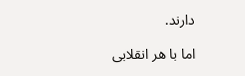دارند.

اما با هر انقلابی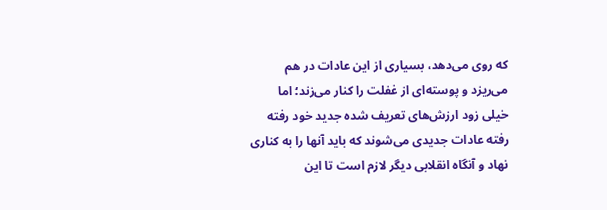که روی می‌دهد، بسیاری از این عادات در هم می‌ریزد و پوسته‌ای از غفلت را کنار می‌زند؛ اما خیلی زود ارزش‌های تعریف شده جدید خود رفته رفته عادات جدیدی می‌شوند که باید آنها را به کناری نهاد و آنگاه انقلابی دیگر لازم است تا این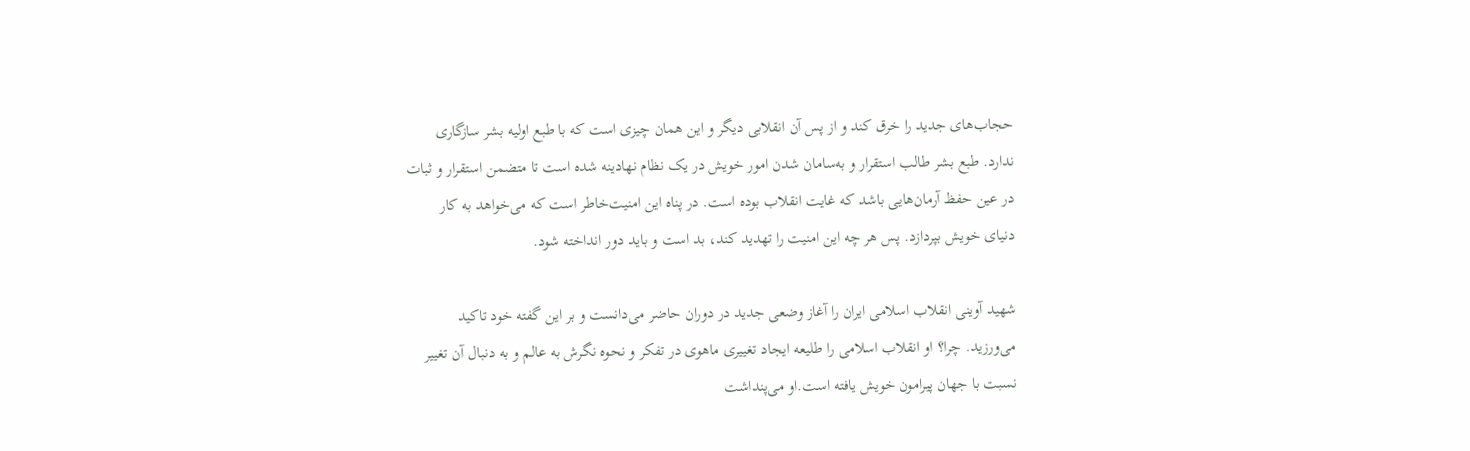حجاب‌های جدید را خرق کند و از پس آن انقلابی دیگر و این همان چیزی است که با طبع اولیه بشر سازگاری ندارد. طبع بشر طالب استقرار و به‌سامان شدن امور خویش در یک نظام نهادینه شده است تا متضمن استقرار و ثبات در عین حفظ آرمان‌هایی باشد که غایت انقلاب بوده است. در پناه این امنیت‌خاطر است که می‌‌خواهد به کار دنیای خویش بپردازد. پس هر چه این امنیت را تهدید کند، بد است و باید دور انداخته شود.

شهید آوینی انقلاب اسلامی ایران را آغاز وضعی جدید در دوران حاضر می‌دانست و بر این گفته خود تاکید می‌ورزید. چرا؟ او انقلاب اسلامی را طلیعه ایجاد تغییری ماهوی در تفکر و نحوه نگرش به عالم و به دنبال آن تغییر نسبت با جهان پیرامون خویش یافته است.او می‌پنداشت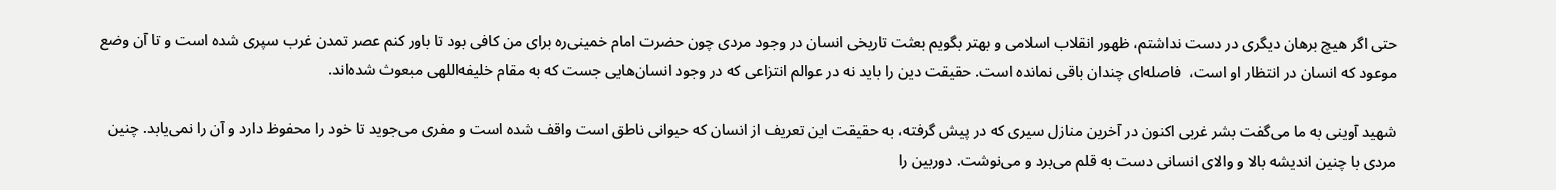حتی اگر هیچ برهان دیگری در دست نداشتم، ظهور انقلاب اسلامی و بهتر بگویم بعثت تاریخی انسان در وجود مردی چون حضرت امام خمینی‌ره‌ برای من کافی بود تا باور کنم عصر تمدن غرب سپری شده است و تا آن وضع موعود که انسان در انتظار او است،  فاصله‌ای چندان باقی نمانده است. حقیقت دین را باید نه در عوالم انتزاعی که در وجود انسان‌هایی جست که به مقام خلیفه‌اللهی مبعوث شده‌اند.

شهید آوینی به ما می‌گفت بشر غربی اکنون در آخرین منازل سیری که در پیش گرفته، به حقیقت این تعریف از انسان که حیوانی ناطق است واقف شده است و مفری می‌جوید تا خود را محفوظ دارد و آن را نمی‌یابد. چنین مردی با چنین اندیشه بالا و والای انسانی دست به قلم می‌برد و می‌نوشت. دوربین‌ را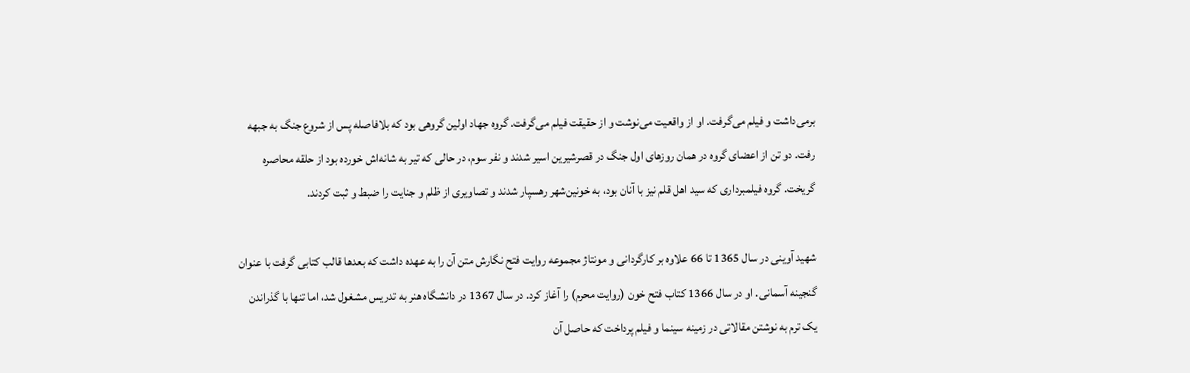برمی‌داشت و فیلم می‌گرفت. او از واقعیت می‌نوشت و از حقیقت فیلم می‌گرفت. گروه جهاد اولین گروهی بود که بلافاصله پس از شروع جنگ به جبهه رفت. دو تن از اعضای گروه در همان روزهای اول جنگ در قصرشیرین اسیر شدند و نفر سوم، در حالی که تیر به شانه‌اش خورده بود از حلقه محاصره گریخت. گروه فیلمبرداری که سید اهل قلم نیز با آنان بود، به خونین‌شهر رهسپار شدند و تصاویری از ظلم و جنایت را ضبط و ثبت کردند.

شهید آوینی در سال 1365 تا 66 علاوه بر کارگردانی و مونتاژ مجموعه روایت فتح نگارش متن آن را به عهده داشت که بعدها قالب کتابی گرفت با عنوان گنجینه آسمانی. او در سال 1366 کتاب فتح خون (روایت محرم) را آغاز کرد. در سال 1367 در دانشگاه هنر به تدریس مشغول شد،‌ اما تنها با گذراندن یک ترم به نوشتن مقالاتی در زمینه سینما و فیلم پرداخت که حاصل آن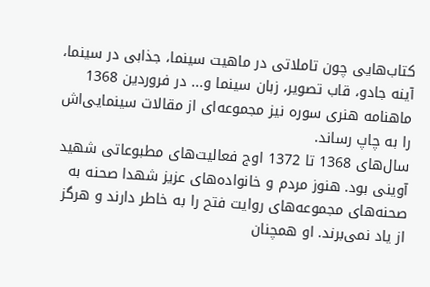کتاب‌هایی چون تاملاتی در ماهیت سینما، جذابی در سینما، آینه جادو، قاب تصویر، زبان سینما و... در فروردین 1368  ماهنامه هنری سوره نیز مجموعه‌ای از مقالات سینمایی‌اش را به چاپ رساند.
سال‌های 1368 تا 1372 اوج فعالیت‌‌های مطبوعاتی شهید آوینی بود. هنوز مردم و خانواده‌‌های عزیز شهدا صحنه‌ به صحنه‌های مجموعه‌های روایت فتح را به خاطر دارند و هرگز از یاد نمی‌برند. او همچنان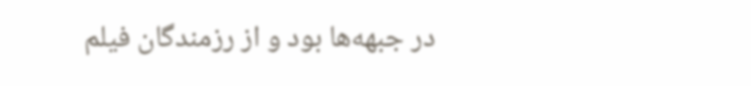در جبهه‌ها بود و از رزمندگان فیلم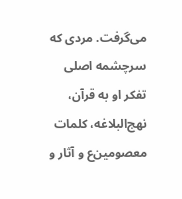می‌‌گرفت. مردی که سرچشمه اصلی تفکر او به قرآن، نهج‌البلاغه، کلمات معصومین‌ع‌ و آثار و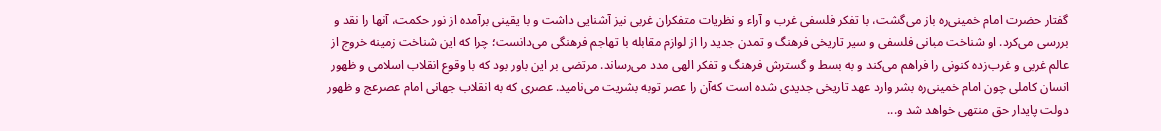گفتار حضرت امام خمینی‌ره‌ باز می‌گشت، با تفکر فلسفی غرب و آراء و نظریات متفکران غربی نیز آشنایی داشت و با یقینی برآمده از نور حکمت، آنها را نقد و بررسی می‌کرد. او شناخت مبانی فلسفی و سیر تاریخی فرهنگ و تمدن جدید را از لوازم مقابله با تهاجم فرهنگی می‌‌دانست؛ چرا که این شناخت زمینه خروج از عالم غربی و غرب‌زده کنونی را فراهم می‌کند و به بسط و گسترش فرهنگ و تفکر الهی مدد می‌رساند. مرتضی بر این باور بود که با وقوع انقلاب اسلامی و ظهور انسان کاملی چون امام خمینی‌ره بشر وارد عهد تاریخی جدیدی شده است که‌آن را عصر توبه بشریت می‌نامید. عصری که به انقلاب جهانی امام عصرعج‌ و ظهور دولت پایدار حق منتهی خواهد شد و...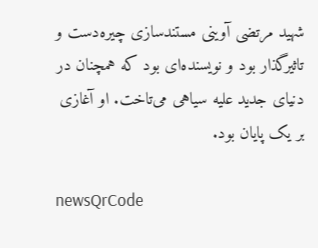شهید مرتضی آوینی مستندسازی چیره‌دست و تاثیرگذار بود و نویسنده‌ای بود که همچنان در دنیای جدید علیه سیاهی می‌‌تاخت. او آغازی بر یک پایان بود.

newsQrCode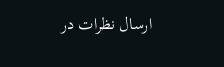ارسال نظرات در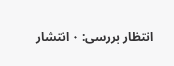انتظار بررسی: ۰ انتشار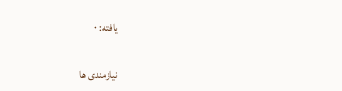یافته: ۰

نیازمندی ها